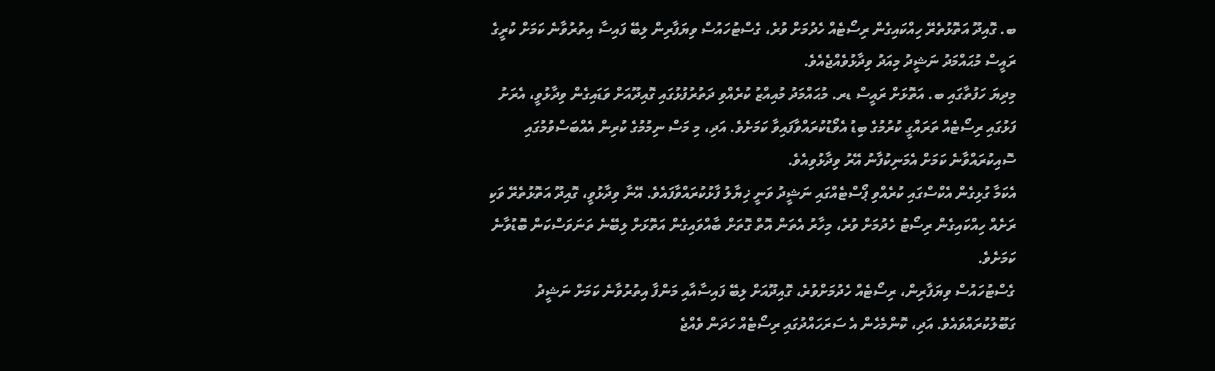ބ. ގޮއިދޫ އަތޮޅުތެރޭ ހިއްކައިގެން ރިސޯޓެއް ހެދުމަށް ވުރެ، ގެސްޓުހައުސް ވިޔަފާރިން ލިބޭ ފައިސާ އިތުރުވާނެ ކަމަށް ކުރީގެ ރައީސް މުޙައްމަދު ނަޝީދު މިއަދު ވިދާޅުވެއްޖެއެވެ.
މިދިޔަ ހަފުތާގައި ބ. އަތޮޅަށް ރައީސް ޑރ. މުޙައްމަދު މުއިއްޒު ކުރެއްވި ދަތުރުފުޅުގައި ގޮއިދޫއަށް ވަޑައިގެން ވިދާޅުވީ، އެރަށު ފަޅުގައި ރިސޯޓެއް ތަރައްގީ ކުރުމުގެ ބިޑު އެވޯޑުކުރައްވާފައިވާ ކަމަށެވެ. އަދި، މި މަސް ނިމުމުގެ ކުރިން އެއްބަސްވުމުގައި ސޮއިކުރައްވާނެ ކަމަށް އެމަނިކުފާނު އޭރު ވިދާޅުވިއެވެ.
އެކަމާ ގުޅިގެން އެކްސްގައި ކުރެއްވި ޕޯސްޓެއްގައި ނަޝީދު ވަނީ ޚިޔާލު ފާޅުކުރައްވާފައެވެ. އޭނާ ވިދާޅުވީ، ގޮއިދޫ އަތޮޅުތެރޭ ވަކި ރަށެއް ހިއްކައިގެން ރިސޯޓު ހެދުމަށް ވުރެ، މިހާރު އެތަން އޮތް ގޮތަށް ބާއްވައިގެން އަތޮޅަށް ލިބޭނެ ތަނަވަސްކަން ބޮޑުވާނެ ކަމަށެވެ.
ގެސްޓުހައުސް ވިޔަފާރިން، ރިސޯޓެއް ހެދުމަށްވުރެ، ގޮއިދޫއަށް ލިބޭ ފައިސާއާއި މަންފާ އިތުރުވާނެ ކަމަށް ނަޝީދު ގަބޫލުކުރައްވައެވެ. އަދި، ކޮންމެހެން އެ ސަރަހައްދުގައި ރިސޯޓެއް ހަދަން ވެއްޖެ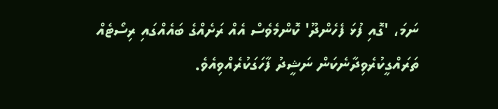ނަމަ، 'ގޮއި ފުޅަ ފެހެންދޫ' ކޮންމެވެސް އެއް ރަށެއްގެ ބައެއްގައި ރިސޯޓެއް ތަރައްގީކުރެވިދާނެކަން ނަޝީދު ފާހަގަކުރެއްވިއެވެ.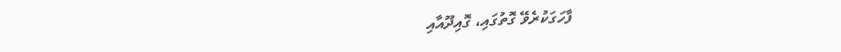ފާހަގަކުރެވޭ ގޮތުގައި، ގޮއިދޫއާއި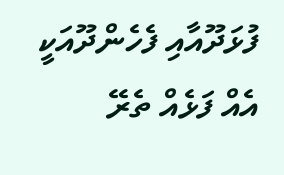ފުޅަދޫއާއި ފެހެންދޫއަކީ އެއް ފަޅެއް ތެރޭ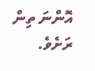އޮންނަ ތިން ރަށެވެ.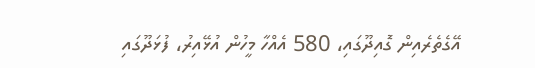އޭގެތެރެއިން ގޮއިދޫގައި، 580 އެއްހާ މީހުން އުޅޭއިރު، ފުޅަދޫގައި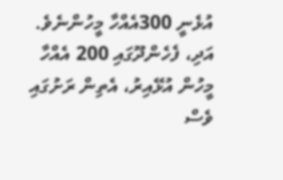އުޅެނީ 300އެއްހާ މީހުންނެވެ. އަދި، ފެހެންދޫގައި 200 އެއްހާ މީހުން އުޅޭއިރު، އެތިން ރަށުގައި ވެސް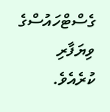ގެސްޓްހައުސްގެ ވިޔަފާރި ކުރެއެވެ.